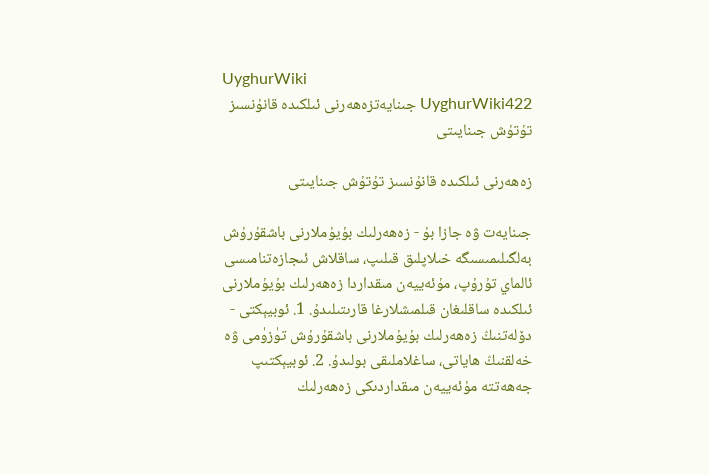UyghurWiki
UyghurWiki422 جىنايەتزەھەرنى ئىلكىدە قانۇنسىز تۇتۇش جىنايىتى

زەھەرنى ئىلكىدە قانۇنسىز تۇتۇش جىنايىتى

جىنايەت ۋە جازا بۇ - زەھەرلىك بۇيۇملارنى باشقۇرۇش بەلگىلىمىسىگە خىلاپلىق قىلىپ، ساقلاش ئىجازەتنامىسى ئالماي تۇرۇپ، مۇئەييەن مىقداردا زەھەرلىك بۇيۇملارنى ئىلكىدە ساقلىغان قىلمىشلارغا قارىتىلىدۇ. 1. ئوبيېكتى - دۆلەتنىڭ زەھەرلىك بۇيۇملارنى باشقۇرۇش تۈزۈمى ۋە خەلقنىڭ ھاياتى، ساغلاملىقى بولىدۇ. 2. ئوبيېكتىپ جەھەتتە مۇئەييەن مىقداردىكى زەھەرلىك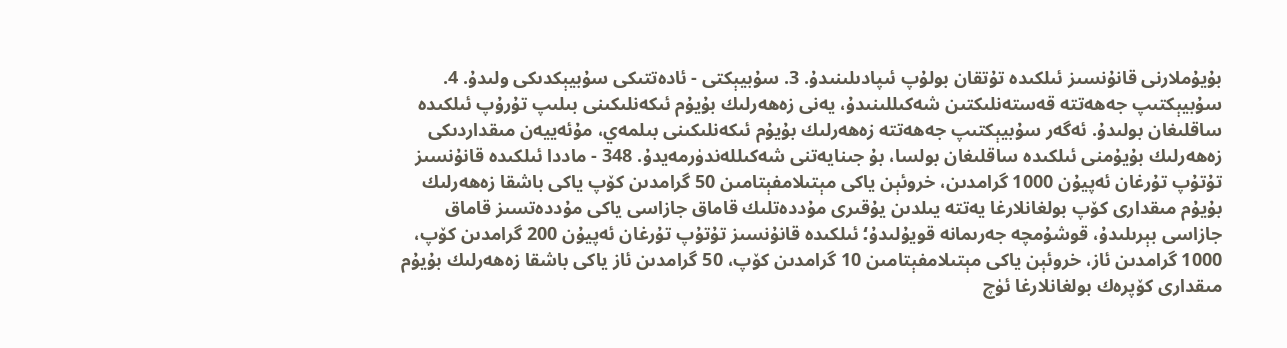بۇيۇملارنى قانۇنسىز ئىلكىدە تۇتقان بولۇپ ئىپادىلىنىدۇ. 3. سۇبيېكتى - ئادەتتىكى سۇبيېكدىكى ولىدۇ. 4. سۇبيېكتىپ جەھەتتە قەستەنلىكتىن شەكىللىنىدۇ، يەنى زەھەرلىك بۇيۇم ئىكەنلىكىنى بىلىپ تۇرۇپ ئىلكىدە ساقلىغان بولىدۇ. ئەگەر سۇبيېكتىپ جەھەتتە زەھەرلىك بۇيۇم ئىكەنلىكىنى بىلمەي، مۇئەييەن مىقداردىكى زەھەرلىك بۇيۇمنى ئىلكىدە ساقلىغان بولسا، بۇ جىنايەتنى شەكىللەندۈرمەيدۇ. 348 - ماددا ئىلكىدە قانۇنسىز تۇتۇپ تۇرغان ئەپيۇن 1000 گرامدىن، خروئېن ياكى مېتىلامفېتامىن 50 گرامدىن كۆپ ياكى باشقا زەھەرلىك بۇيۇم مىقدارى كۆپ بولغانلارغا يەتتە يىلدىن يۇقىرى مۇددەتلىك قاماق جازاسى ياكى مۇددەتسىز قاماق جازاسى بېرىلىدۇ، قوشۇمچە جەرىمانە قويۇلىدۇ؛ ئىلكىدە قانۇنسىز تۇتۇپ تۇرغان ئەپيۇن 200 گرامدىن كۆپ، 1000 گرامدىن ئاز، خروئېن ياكى مېتىلامفېتامىن 10 گرامدىن كۆپ، 50 گرامدىن ئاز ياكى باشقا زەھەرلىك بۇيۇم مىقدارى كۆپرەك بولغانلارغا ئۈچ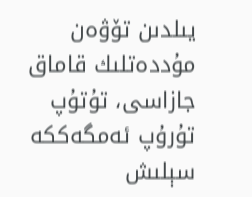يىلدىن تۆۋەن مۇددەتلىك قاماق جازاسى، تۇتۇپ تۇرۇپ ئەمگەككە سېلىش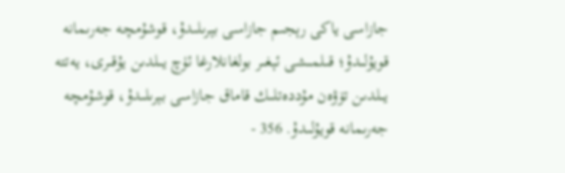جازاسى ياكى رېجىم جازاسى بېرىلىدۇ، قوشۇمچە جەرىمانە قويۇلىدۇ؛ قىلمىشى ئېغىر بولغانلارغا ئۈچ يىلدىن يۇقىرى، يەتتە يىلدىن تۆۋەن مۇددەتلىك قاماق جازاسى بېرىلىدۇ، قوشۇمچە جەرىمانە قويۇلىدۇ. 356 -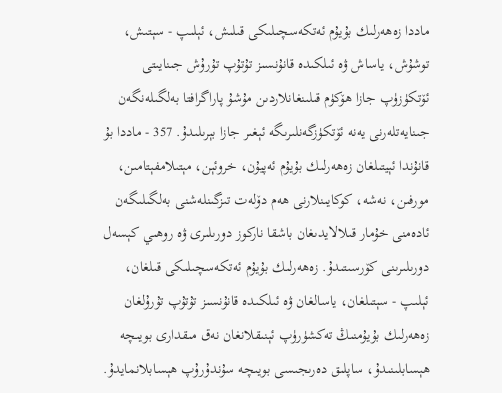ماددا زەھەرلىك بۇيۇم ئەتكەسچىلىكى قىلىش، ئېلىپ - سېتىش، توشۇش، ياساش ۋە ئىلكىدە قانۇنسىز تۇتۇپ تۇرۇش جىنايىتى ئۆتكۈزۈپ جازا ھۆكۈم قىلىنغانلاردىن مۇشۇ پاراگرافتا بەلگىلەنگەن جىنايەتلەرنى يەنە ئۆتكۈزگەنلىرىگە ئېغىر جازا بېرىلىدۇ. 357 - ماددا بۇ قانۇندا ئېيتىلغان زەھەرلىك بۇيۇم ئەپيۇن، خروئېن، مېتىلامفېتامىن، مورفىن، نەشە، كوكايىنلارنى ھەم دۆلەت تىزگىنلەشنى بەلگىلىگەن ئادەمنى خۇمار قىلالايدىغان باشقا ناركوز دورىلىرى ۋە روھىي كېسەل دورىلىرىنى كۆرسىتىدۇ. زەھەرلىك بۇيۇم ئەتكەسچىلىكى قىلغان، ئېلىپ - سېتىلغان، ياسالغان ۋە ئىلكىدە قانۇنسىز تۇتۇپ تۇرۇلغان زەھەرلىك بۇيۇمنىڭ تەكشۈرۈپ ئېنىقلانغان نەق مىقدارى بويىچە ھېسابلىنىدۇ، ساپلىق دەرىجىسى بويىچە سۇندۇرۇپ ھېسابلانمايدۇ.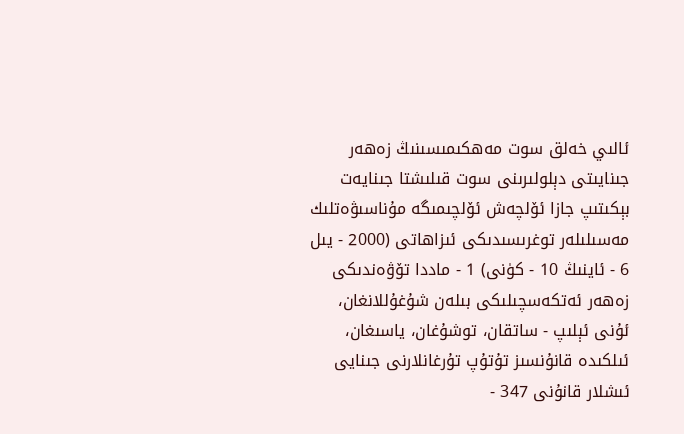ئالىي خەلق سوت مەھكىمىسىنىڭ زەھەر جىنايىتى دېلولىرىنى سوت قىلىشتا جىنايەت بېكىتىپ جازا ئۆلچەش ئۆلچىمىگە مۇناسىۋەتلىك مەسىلىلەر توغرىسىدىكى ئىزاھاتى (2000 - يىل 6 - ئاينىڭ 10 - كۈنى) 1 - ماددا تۆۋەندىكى زەھەر ئەتكەسچىلىكى بىلەن شۇغۇللانغان، ئۇنى ئېلىپ - ساتقان، توشۇغان، ياسىغان، ئىلكىدە قانۇنسىز تۇتۇپ تۇرغانلارنى جىنايى ئىشلار قانۇنى 347 -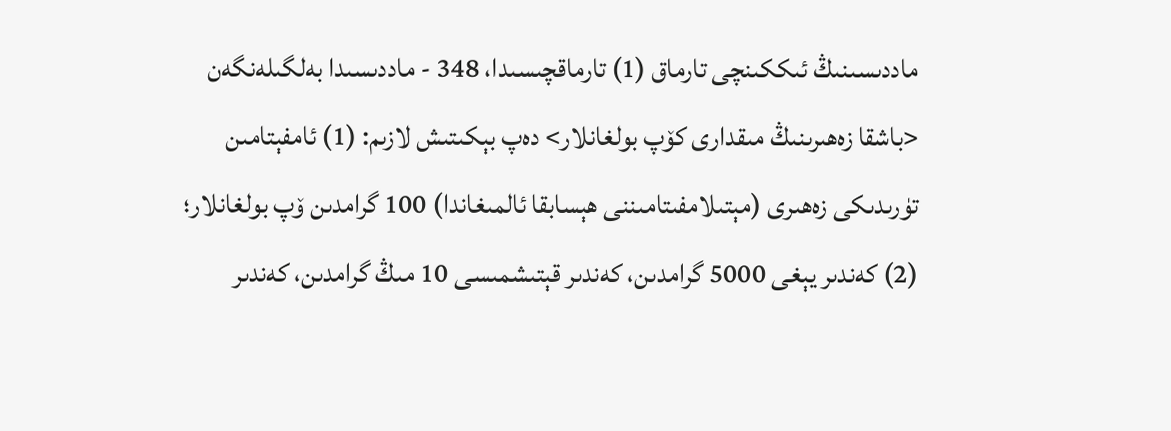ماددىسىنىڭ ئىككىنچى تارماق (1) تارماقچىسىدا، 348 - ماددىسىدا بەلگىلەنگەن <باشقا زەھىرىنىڭ مىقدارى كۆپ بولغانلار> دەپ بېكىتىش لازىم: (1) ئامفېتامىن تۈرىدىكى زەھىرى (مېتىلامفىتامىننى ھېسابقا ئالمىغاندا) 100 گرامدىن ۆپ بولغانلار؛ (2) كەندىر يېغى 5000 گرامدىن، كەندىر قېتىشمىسى 10 مىڭ گرامدىن، كەندىر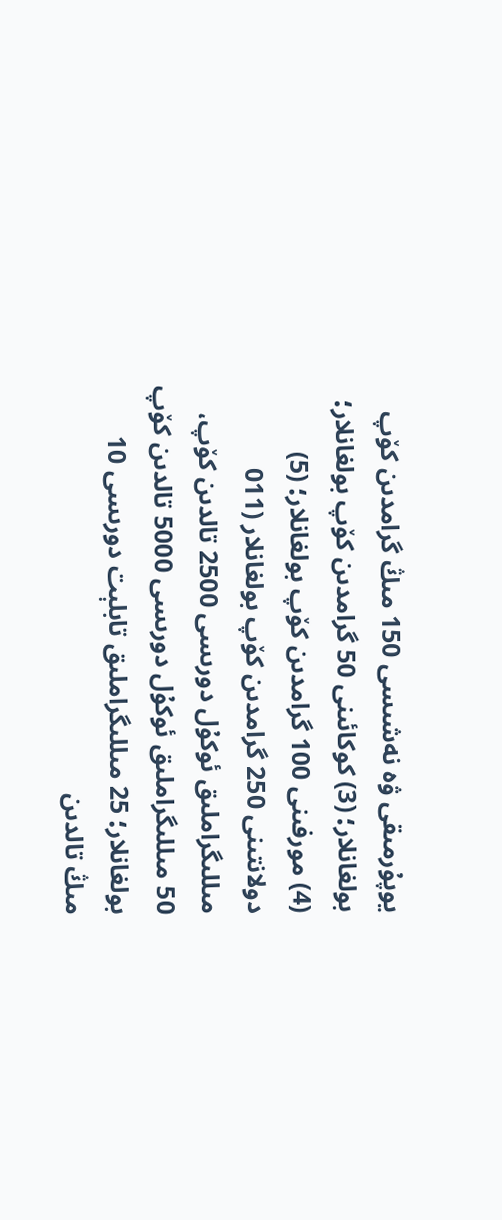يوپۇرمىقى ۋە نەشىسى 150 مىڭ گرامدىن كۆپ بولغانلار؛ (3) كوكائىنى 50 گرامدىن كۆپ بولغانلار؛ (4) مورفىنى 100 گرامدىن كۆپ بولغانلار؛ (5) دولانتىنى 250 گرامدىن كۆپ بولغانلار (011 مىللىگراملىق ئوكۇل دورىسى 2500 تالدىن كۆپ، 50 مىللىگراملىق ئوكۇل دورىسى 5000 تالدىن كۆپ بولغانلار؛ 25 مىللىگراملىق تابلېت دورىسى 10 مىڭ تالدىن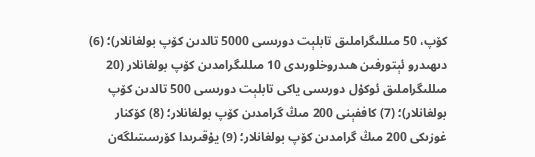كۆپ، 50 مىللىگراملىق تابلېت دورىسى 5000 تالدىن كۆپ بولغانلار)؛ (6) دىھىدرو ئېتورفىن ھىدروخلورىدى 10 مىللىگرامدىن كۆپ بولغانلار (20 مىللىگراملىق ئوكۇل دورىسى ياكى تابلېت دورىسى 500 تالدىن كۆپ بولغانلار)؛ (7) كاففېنى 200 مىڭ گرامدىن كۆپ بولغانلار؛ (8) كۆكنار غوزىكى 200 مىڭ گرامدىن كۆپ بولغانلار؛ (9) يۇقىرىدا كۆرسىتىلگەن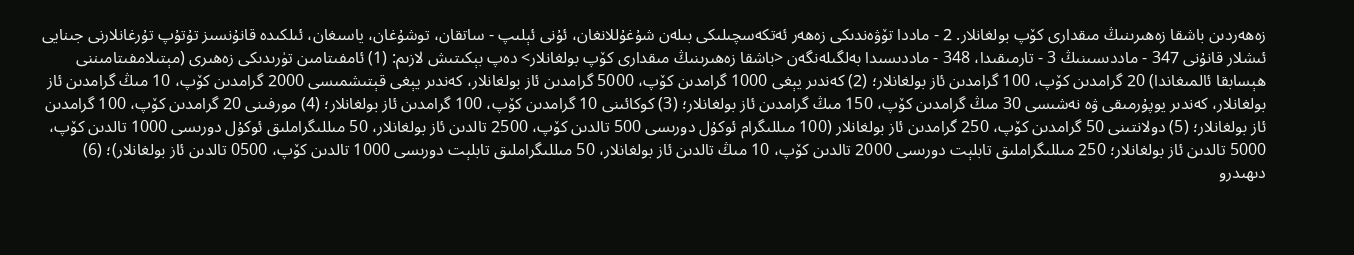زەھەردىن باشقا زەھىرىنىڭ مىقدارى كۆپ بولغانلار. 2 - ماددا تۆۋەندىكى زەھەر ئەتكەسچىلىكى بىلەن شۇغۇللانغان، ئۇنى ئېلىپ - ساتقان، توشۇغان، ياسىغان، ئىلكىدە قانۇنسىز تۇتۇپ تۇرغانلارنى جىنايى ئىشلار قانۇنى 347 - ماددىسىنىڭ 3 - تارمىقىدا، 348 - ماددىسىدا بەلگىلەنگەن <باشقا زەھىرىنىڭ مىقدارى كۆپ بولغانلار> دەپ بېكىتىش لازىم: (1) ئامفىتامىن تۈرىدىكى زەھىرى (مېتىلامفىتامىننى ھېسابقا ئالمىغاندا) 20 گرامدىن كۆپ، 100 گرامدىن ئاز بولغانلار؛ (2) كەندىر يېغى 1000 گرامدىن كۆپ، 5000 گرامدىن ئاز بولغانلار، كەندىر يېغى قېتىشمىسى 2000 گرامدىن كۆپ، 10 مىڭ گرامدىن ئاز بولغانلار، كەندىر يوپۇرمىقى ۋە نەشىسى 30 مىڭ گرامدىن كۆپ، 150 مىڭ گرامدىن ئاز بولغانلار؛ (3) كوكائىنى 10 گرامدىن كۆپ، 100 گرامدىن ئاز بولغانلار؛ (4) مورفىنى 20 گرامدىن كۆپ، 100 گرامدىن ئاز بولغانلار؛ (5) دولانتىنى 50 گرامدىن كۆپ، 250 گرامدىن ئاز بولغانلار (100 مىللىگرام ئوكۇل دورىسى 500 تالدىن كۆپ، 2500 تالدىن ئاز بولغانلار، 50 مىللىگراملىق ئوكۇل دورىسى 1000 تالدىن كۆپ، 5000 تالدىن ئاز بولغانلار؛ 250 مىللىگراملىق تابلېت دورىسى 2000 تالدىن كۆپ، 10 مىڭ تالدىن ئاز بولغانلار، 50 مىللىگراملىق تابلېت دورىسى 1000 تالدىن كۆپ، 0500 تالدىن ئاز بولغانلار)؛ (6) دىھىدرو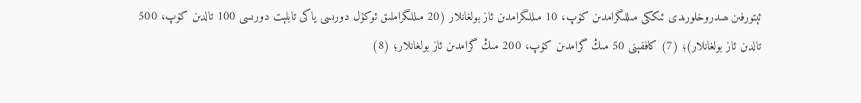ئېتورفىن ھىدروخلورىدى ئىككى مىللىگرامدىن كۆپ، 10 مىللىگرامدىن ئاز بولغانلار (20 مىللىگراملىق ئوكۇل دورىسى ياكى تابلېت دورىسى 100 تالدىن كۆپ، 500 تالدىن ئاز بولغانلار)؛ (7) كاففېنى 50 مىڭ گرامدىن كۆپ، 200 مىڭ گرامدىن ئاز بولغانلار؛ (8)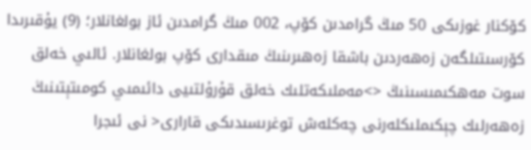كۆكنار غوزىكى 50 مىڭ گرامدىن كۆپ، 002 مىڭ گرامدىن ئاز بولغانلار؛ (9) يۇقىرىدا كۆرسىتىلگەن زەھەردىن باشقا زەھىرىنىڭ مىقدارى كۆپ بولغانلار. ئالىي خەلق سوت مەھكىمىسىنىڭ <>مەملىكەتلىك خەلق قۇرۇلتىيى دائىمىي كومىتېتىنىڭ زەھەرلىك چېكىملىكلەرنى چەكلەش توغرىسىدىكى قارارى< نى ئىجرا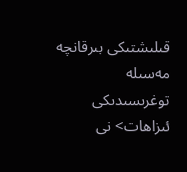قىلىشتىكى بىرقانچە مەسىلە توغرىسىدىكى ئىزاھات> نى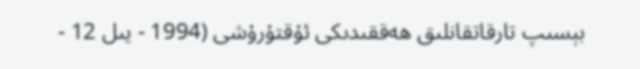بېسىپ تارقاتقانلىق ھەققىدىكى ئۇقتۇرۇشى (1994 - يىل 12 -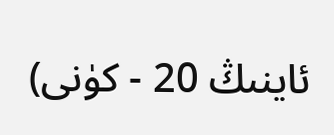ئاينىڭ 20 - كۈنى)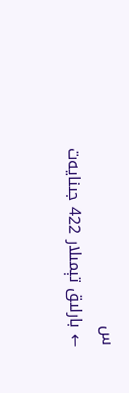س
← بارلىق تېمىلار 422 جىنايەت